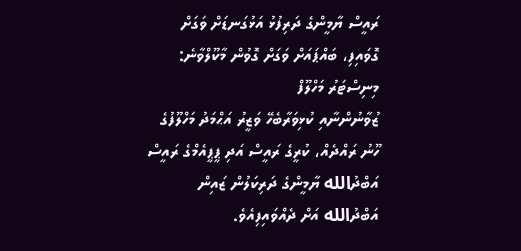ރައީސް ޔާމީންގެ ދަރިފުޅު އަޅުގަނޑަށް ވަގަށް ގޮވައިފި، ބައްޕައަށް ވަގަށް ގޮވުން މާކޫލްވާނެ: މިނިސްޓަރު މަހްލޫފް
ޒުވާނުންނާއި ކުޅިވަރާބެހޭ ވަޒީރު އަޙްމަދު މަހްލޫފުގެ ހޫނު ރައްދެއް، ކުރީގެ ރައީސް އަދި ޕީޕީއެމްގެ ރައީސް އަބްދުالله ޔާމީންގެ ދަރިކަލުން ޒައިން އަބްދުالله އަށް ދެއްވައިފިއެވެ.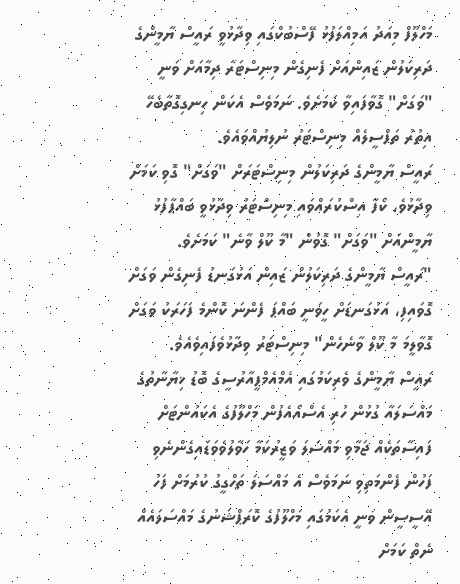މަހްލޫފް މިއަދު އަމިއްލަފުޅު ފޭސްބުކްގައި ވިދާޅުވީ ރައީސް ޔާމީންގެ ދަރިކަލުން ޒައިންއަށް ފެނިގެން މިނިސްޓަރާ ދިމާއަށް ވަނީ "ވަގަށް" ގޮވާފައިވާ ކަމަށެވެ. ނަމަވެސް އެކަން ހިނގިގޮތާބެހޭ އިތުރު ތަފްސީލެއް މިނިސްޓަރު ނުލިޔުއްވައެވެ.
ރައީސް ޔާމީންގެ ދަރިކަލުން މިނިސްޓަރަށް "ވަގަށް" ގޮވި ކަމަށް ވިދާޅުވެ، ކޯފާ އިސްކުރައްވައި މިނިސްޓަރު ވިދާޅުވީ ބައްޕާފުޅު ޔާމީންއަށް "ވަގަށް" ގޮވުން "މާ ކޫލް ވާނެ" ކަމަށެވެ.
"ރައީސް ޔާމީންގެ ދަރިކަލުން ޒައިން އަޅުގަނޑު ފެނިގެން ވަގަށް ގޮވައިފި، އަޅުގަނޑަށް ހީވަނީ ބައްޕަ ފެންނަ ކޮންމެ ފަހަރަކު ވަގަށް ގޮވާލީމަ މާ ކޫލް ވާނެހެން" މިނިސްޓަރު ވިދާޅުވެފައިވެއެވެ.
ރައީސް ޔާމީންގެ ވެރިކަމުގައި އެމްއެމްޕީއާރުސީގެ ބޮޑު ޚިޔާނާތުގެ މައްސަލައާ ގުޅުން ހުރި އެސްއޯއެފުން މަހްލޫފުގެ އެކައުންޓަށް ފައިސާތަކެއް ޖަމާވި މައްސަލަ ވަޒީރުކަމާ ހަވާލުވެވަޑައިގެންނެވި ފަހުން ފެންމަތިވި ނަމަވެސް އެ މައްސަލަ ތަހްގީގު ކުރުމަށް ފަހު އޭސީސީން ވަނީ އެކަމުގައި މަހްލޫފުގެ ކޮރަޕްޝަނުގެ މައްސަލައެއް ނެތް ކަމަށް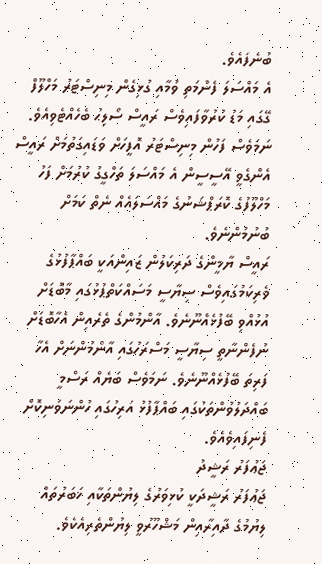ބުނެފައެވެ.
އެ މައްސަލަ ފެންމަތި ވުމާއި ގުޅިގެން މިނިސްޓަރު މަހްލޫފް ގޭގައި މަޑު ކުރުވާފައިވެސް ރައީސް ސޯލިޙު ބެހެއްޓެވިއެވެ. ނަމަވެސް ފަހުން މިނިސްޓަރު އޮފީހަށް ވަޑައިގަތުމަށް ރައީސް އެންގެވީ އޭސީސީން އެ މައްސަލަ ތަހްގީގު ކުރުމަށް ފަހު މަހްލޫފުގެ ކޮރަޕްޝަނުގެ މައްސަލައެއް ނެތް ކަމަށް ބުނުމުންނެވެ.
ރައީސް ޔާމީންގެ ދަރިކަލުން ޒައިންއަކީ ބައްޕާފުޅުގެ ވެރިކަމުގައިވެސް ސިޔާސީ މަސައްކަތްޕުޅުގައި މާބޮޑަށް އުޅުއްވި ބޭފުޅެއްނޫނެވެ. އާންމުންގެ ތެރެއިން އެހާބޮޑަށް ނުފެންނާތީ ސިޔާސީ މަސްރަހުގައި އާންމުންނަށް އެހާ ފަރިތަ ބޭފުޅެއްނޫނެވެ. ނަމަވެސް ބަޔެއް ރަސްމީ ބައްދަލުވުންތަކުގައި ބައްޕާފުޅު އަރިހުގައި ހުންނަވަނިކޮށް ފެނިފައިވެއެވެ.
ޖަޢުފަރު ރަޝީދު
ޖަޢުފަރު ރަޝީދަކީ ކުޅިވަރުގެ ލިޔުންތަކާއި ޚަބަރުތައް ލިޔުމުގެ ދާއިރާއިން މަޝްހޫރުވީ ލިޔުންތެރިއެކެވެ.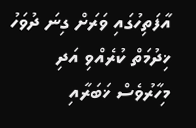އާފަތިހުގައި ވަރަށް ގިނަ ދުވަހު ޚިދުމަތް ކުރެއްވި އަދި މިހާރުވެސް ޚަބަރާއި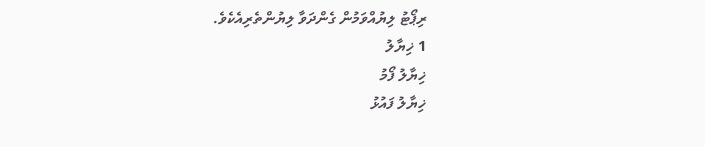ރިޕޯޓު ލިޔުއްވަމުން ގެންދަވާ ލިޔުންތެރިއެކެވެ.
1 ޚިޔާލު
ޚިޔާލު ފޯމު
ޚިޔާލު ފައުޅު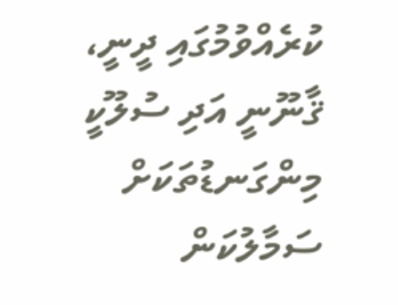ކުރެއްވުމުގައި ދީނީ، ޤާނޫނީ އަދި ސުލޫކީ މިންގަނޑުތަކަށް ސަމާލުކަން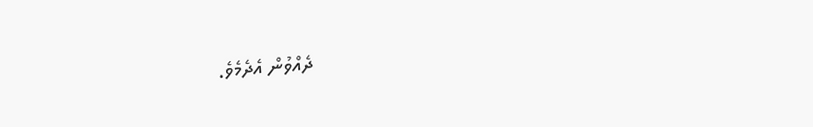ދެއްވުން އެދެމެވެ.